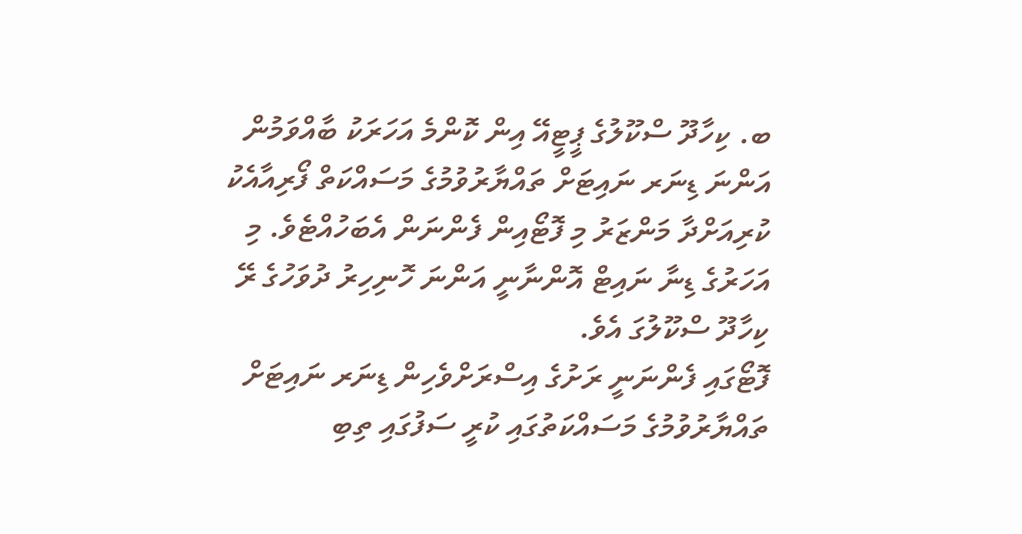ބ. ކިހާދޫ ސްކޫލުގެ ޕީޓީއޭ އިން ކޮންމެ އަހަރަކު ބާއްވަމުން އަންނަ ޑިނަރ ނައިޓަށް ތައްޔާރުވުމުގެ މަސައްކަތް ފޯރިއާއެކު ކުރިއަށްދާ މަންޒަރު މި ފޮޓޯއިން ފެންނަން އެބަހުއްޓެވެ. މި އަހަރުގެ ޑިނާ ނައިޓް އޮންނާނީ އަންނަ ހޮނިހިރު ދުވަހުގެ ރޭ ކިހާދޫ ސްކޫލުގަ އެވެ.
ފޮޓޯގައި ފެންނަނީ ރަށުގެ އިސްރަށްވެހިން ޑިނަރ ނައިޓަށް ތައްޔާރުވުމުގެ މަސައްކަތުގައި ކުރީ ސަފުގައި ތިބި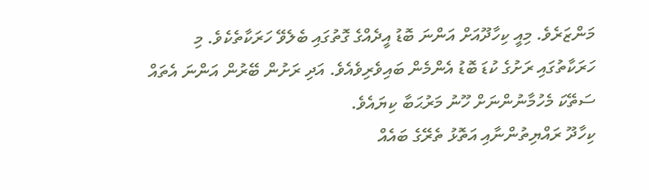މަންޒަރެވެ. މިއީ ކިހާދޫއަށް އަންނަ ބޮޑު އީދެއްގެ ގޮތުގައި ބެލެވޭ ހަރަކާތެކެވެ. މި ހަރަކާތުގައި ރަށުގެ ކުޑަ ބޮޑު އެންމެން ބައިވެރިވެއެވެ. އަދި ރަށުން ބޭރުން އަންނަ އެތައް ސަތޭކަ މެހުމާނުންނަށް ހޫނު މަރުޙަބާ ކިޔައެވެ.
ކިހާދޫ ރައްޔިތުންނާއި އަތޮޅު ތެރޭގެ ބައެއް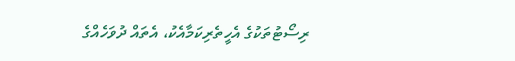ރިސޯޓުތަކުގެ އެހީތެރިކަމާއެކު، އެތައް ދުވަހެއްގެ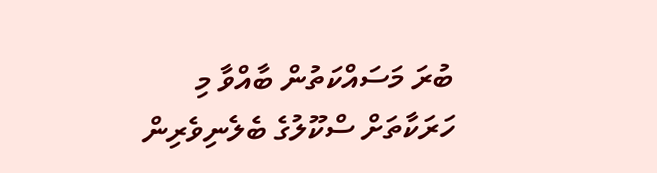ބުރަ މަސައްކަތުން ބާއްވާ މި ހަރަކާތަށް ސްކޫލުގެ ބެލެނިވެރިން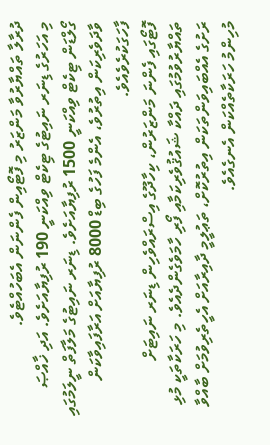ދުރާލާ ތައްޔާރުވާ މަންޒަރު މި ފޮޓޯއިން ފެންނަން އެބަހުއްޓެވެ.
މި އަހަރުގެ ޑިނަރ ނައިޓުގެ ޓިކެޓް ވިއްކަނީ 190 ރުފިޔާއަށެވެ. އަދި ޚާއްޞަ ގޯލްޑަން ޓިކެޓް ވިއްކަނީ 1500 ރުފިޔާއަށެވެ. ޑިނަރ ނައިޓުގެ މަލާފަތް ނީލަމުގައި ވާދަވެރިކަން އިތުރުވެ، އެންމެ ފަހުގެ ބިޑް 8000 ރުފިޔާއަށް އަރާފައިވާކަން ފާހަގަކުރެވެއެވެ.
ފޮޓޯގައި ފެންނަ މަންޒަރުން، ކިހާދޫގެ އިސްރައްވެހިން ޑިނަރ ނައިޓަށް ތައްޔާރުވުމުގައި ދައްކާ ޝައުޤުވެރިކަމާއި ފޯރި ހާމަވެގެންދެއެވެ. މި ހަރަކާތަކީ މުޅި ރަށުގެ އެއްބައިވަންތަކަން އިތުރުކޮށް، ތަޢުލީމީ ދާއިރާއަށް އެހީތެރިވުމަށް ބާއްވާ މުހިންމު ހަރަކާތެއްކަން އެނގެއެވެ.